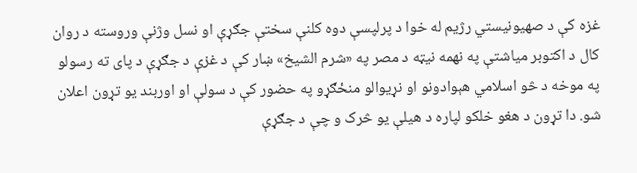غزه کې د صهيونيستي رژيم له خوا د پرلپسې دوه کلنې سختې جګړې او نسل وژنې وروسته د روان کال د اکتوبر مياشتې په نهمه نيټه د مصر په «شرم الشیخ» ښار کې د غزې د جګړې د پای ته رسولو په موخه د څو اسلامي هېوادونو او نړیوالو منځګړو په حضور کې د سولې او اوربند یو تړون اعلان شو. دا تړون د هغو خلکو لپاره د هیلې یو څرک و چې د جګړې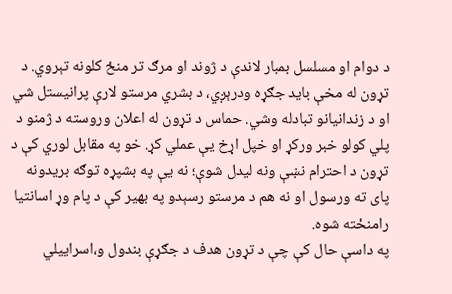د دوام او مسلسل بمبار لاندې د ژوند او مرګ تر منځ کلونه تېروي. د تړون له مخې باید جګړه ودرېږي، د بشري مرستو لارې پرانیستل شي او د زندانیانو تبادله وشي. حماس د تړون له اعلان وروسته د ژمنو د پلي کولو خبر ورکړ او خپل اړخ یې عملي کړ. خو په مقابل لوري کې د تړون د احترام نښې ونه لیدل شوې؛ نه يې په بشپړه توګه بريدونه پای ته ورسول او نه هم د مرستو رسېدو په بهیر کې د پام وړ اسانتیا رامنځته شوه.
په داسې حال کې چې د تړون هدف د جګړې بندول و،اسراییلي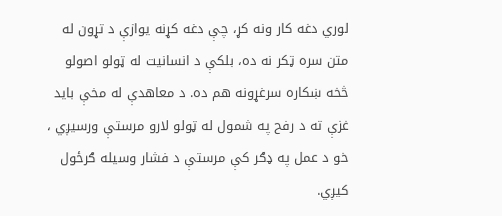لوري دغه کار ونه کړ، چې دغه کړنه یوازې د تړون له متن سره ټکر نه ده، بلکې د انسانیت له ټولو اصولو څخه ښکاره سرغړونه هم ده. د معاهدې له مخې بايد غزې ته د رفح په شمول له ټولو لارو مرستې ورسيږي ، خو د عمل په ډګر کې مرستې د فشار وسیله ګرځول کيږي.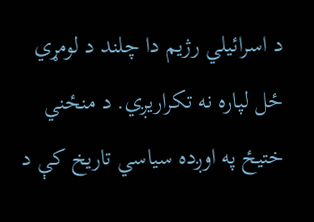د اسرائیلي رژیم دا چلند د لومړي ځل لپاره نه تکراریږي. د منځني ختیځ په اوږده سیاسي تاریخ کې د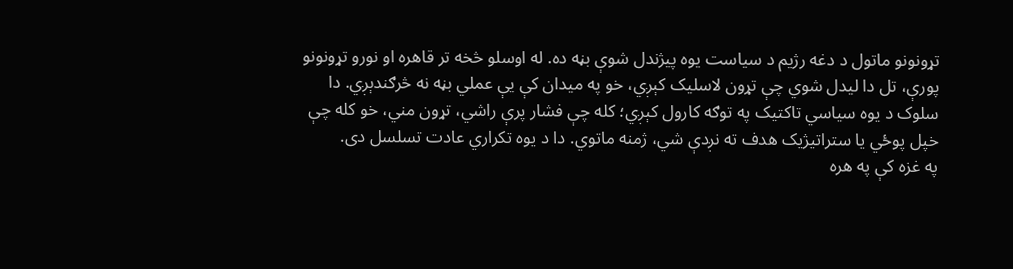تړونونو ماتول د دغه رژیم د سیاست یوه پیژندل شوې بڼه ده. له اوسلو څخه تر قاهره او نورو تړونونو پورې، تل دا لیدل شوي چې تړون لاسلیک کېږي، خو په میدان کې یې عملي بڼه نه څرګندېږي. دا سلوک د یوه سیاسي تاکتیک په توګه کارول کېږي؛ کله چې فشار پرې راشي، تړون مني، خو کله چې خپل پوځي یا ستراتیژیک هدف ته نږدې شي، ژمنه ماتوي. دا د یوه تکراري عادت تسلسل دی.
په غزه کې په هره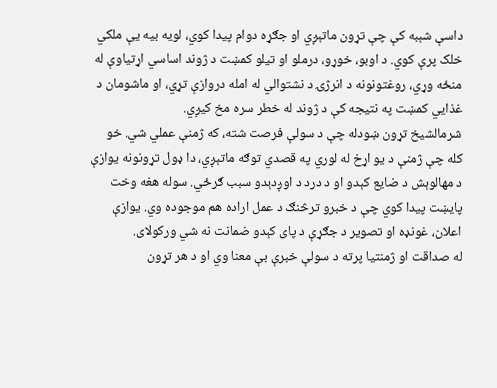داسې شېبه کې چې تړون ماتېږي او جګړه دوام پیدا کوي، لویه بیه یې ملکي خلک پرې کوي. د اوبو، خوړو، درملو او تیلو کمښت د ژوند اساسي اړتیاوې له منځه وړي، روغتونونه د انرژۍ د نشتوالي له امله دروازې تړي، او ماشومان د غذایي کمښت په نتیجه کې د ژوند له خطر سره مخ کيږي.
شرمالشیخ تړون ښودله چې د سولې فرصت شته، که ژمنې عملي شي. خو کله چې ژمنې د یو اړخ له لوري په قصدي توګه ماتېږي، دا ډول تړونونه یوازې د مهالوېش د ضایع کېدو او د درد د اوږدېدو سبب ګرځي. سوله هغه وخت پایښت پیدا کوي چې د خبرو ترڅنګ د عمل اراده هم موجوده وي. یوازې اعلان، غونډه او تصویر د جګړې د پای کېدو ضمانت نه شي ورکولای.
له صداقت او ژمنتیا پرته د سولې خبرې بې معنا وي او د هر تړون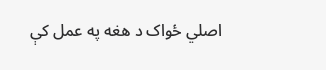اصلي ځواک د هغه په عمل کې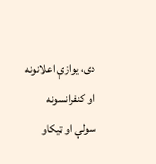دی، يوازې اعلانونه او کنفرانسونه سولې او ټيکاو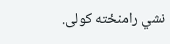نشي رامنځته کولی.